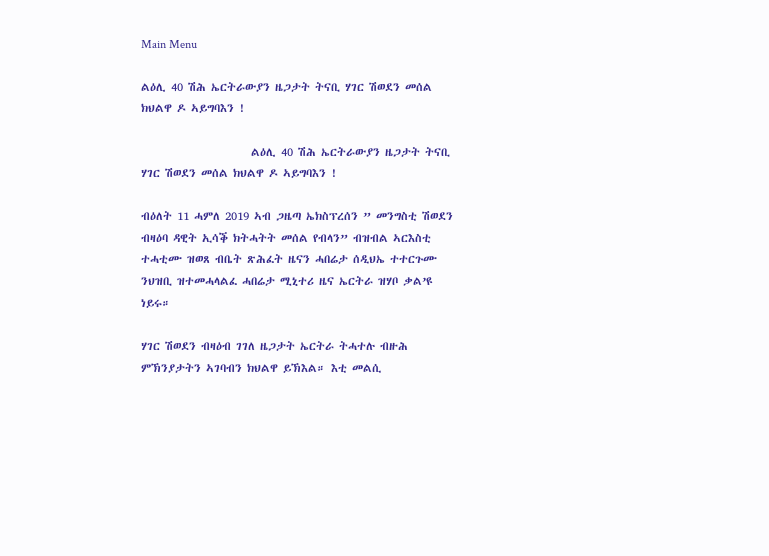Main Menu

ልዕሊ 40 ሽሕ ኤርትራውያን ዜጋታት ትናቢ ሃገር ሽወደን መሰል ክህልዋ ዶ ኣይግባእን !

                      ልዕሊ 40 ሽሕ ኤርትራውያን ዜጋታት ትናቢ ሃገር ሽወደን መሰል ክህልዋ ዶ ኣይግባእን !

ብዕለት 11 ሓምለ 2019 ኣብ ጋዜጣ ኤክስፕረሰን ” መንግስቲ ሽወደን ብዛዕባ ዳዊት ኢሳቕ ክትሓትት መሰል የብላን” ብዝብል ኣርእስቲ ተሓቲሙ ዝወጸ ብቤት ጽሕፈት ዜናን ሓበሬታ ሰዲህኤ ተተርጉሙ ንህዝቢ ዝተመሓላልፈ ሓበሬታ ሚኒተሪ ዜና ኤርትራ ዝሃቦ ቃል’ዩ ነይሩ።

ሃገር ሽወደን ብዛዕብ ገገለ ዜጋታት ኤርትራ ትሓተሉ ብዙሕ ምኽንያታትን ኣገባብን ክህልዋ ይኽእል። እቲ መልሲ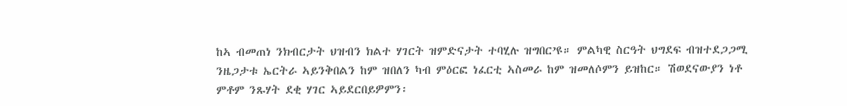ከኣ ብመጠነ ንክብርታት ህዝብን ክልተ ሃገርት ዝምድናታት ተባሂሉ ዝግበር’ዩ። ምልካዊ ስርዓት ህግደፍ ብዝተደጋጋሚ ንዜጋታቱ ኤርትራ ኣይንቅበልን ከም ዝበለን ካብ ምዕርፎ ነፈርቲ ኣስመራ ከም ዝመለሶምን ይዝከር። ሽወደናውያን ነቶ ምቶም ንጹሃት ደቂ ሃገር ኣይደርበይዎምን፡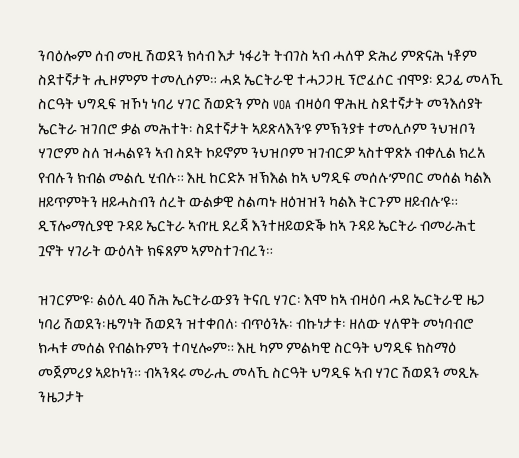ንባዕሎም ሰብ መዚ ሽወደን ክሳብ እታ ነፋሪት ትብገስ ኣብ ሓለዋ ድሕሪ ምጽናሕ ነቶም ስደተኛታት ሒዞምም ተመሊሶም። ሓደ ኤርትራዊ ተሓጋጋዚ ፕሮፈሶር ብሞያ፡ ደጋፊ መላኺ ስርዓት ህግዲፍ ዝኾነ ነባሪ ሃገር ሽወድን ምስ VOA ብዛዕባ ዋሕዚ ስደተኛታት መንእሰያት ኤርትራ ዝገበሮ ቃል መሕተት፡ ስደተኛታት ኣይጽላእን’ዩ ምኽንያቱ ተመሊሶም ንህዝቦን ሃገሮም ስለ ዝሓልዩን ኣብ ስደት ኮይኖም ንህዝቦም ዝገብርዎ ኣስተዋጽኦ ብቀሊል ክረአ የብሉን ክብል መልሲ ሂብሉ። እዚ ከርድኦ ዝኽእል ከኣ ህግዲፍ መሰሉ’ምበር መሰል ካልእ ዘይጥምትን ዘይሓስብን ሰረት ውልቃዊ ስልጣኑ ዘዕዝዝን ካልእ ትርጉም ዘይብሉ’ዩ። ዲፕሎማሲያዊ ጉዳይ ኤርትራ ኣብ’ዚ ደረጃ እንተዘይወድቕ ከኣ ጉዳይ ኤርትራ ብመራሕቲ ጓኖት ሃገራት ውዕላት ክፍጸም ኣምስተገብረን።

ዝገርም’ዩ፡ ልዕሊ 40 ሽሕ ኤርትራውያን ትናቢ ሃገር፡ እሞ ከኣ ብዛዕባ ሓደ ኤርትራዊ ዜጋ ነባሪ ሽወደን፡ዜግነት ሽወደን ዝተቀበለ፡ ብጥዕንኡ፡ ብኩነታቱ፡ ዘለው ሃለዋት መነባብሮ ክሓቱ መሰል የብልኩምን ተባሂሎም። እዚ ካም ምልካዊ ስርዓት ህግዲፍ ክስማዕ መጀምሪያ ኣይኮነን። ብኣንጻሩ መራሒ መላኺ ስርዓት ህግዲፍ ኣብ ሃገር ሽወደን መጺኡ ንዜጋታት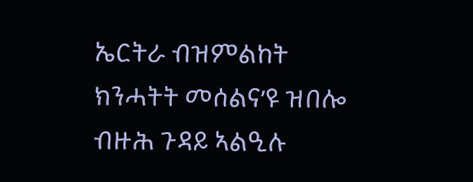ኤርትራ ብዝምልከት ክንሓትት መሰልና’ዩ ዝበሎ ብዙሕ ጉዳይ ኣልዒሉ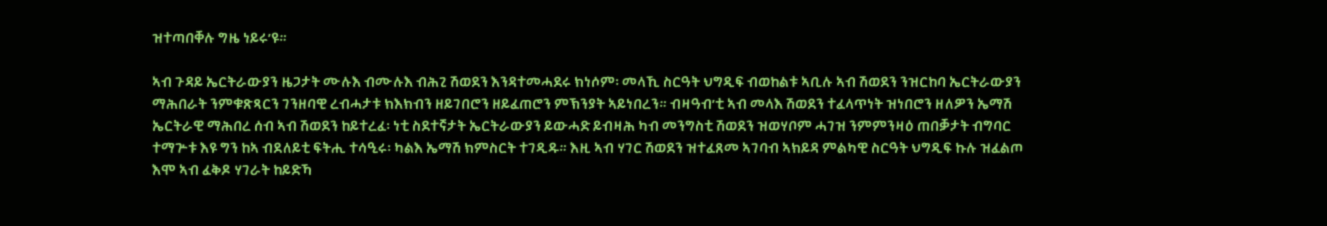ዝተጣበቐሉ ግዜ ነይሩ’ዩ።

ኣብ ጉዳይ ኤርትራውያን ዜጋታት ሙሉእ ብሙሉእ ብሕጊ ሽወደን እንዳተመሓደሩ ክነሶም፡ መላኺ ስርዓት ህግዲፍ ብወከልቱ ኣቢሉ ኣብ ሽወደን ንዝርከባ ኤርትራውያን ማሕበራት ንምቁጽጻርን ገንዘባዊ ረብሓታቱ ክእክብን ዘይገበሮን ዘይፈጠሮን ምኽንያት ኣይነበረን። ብዛዓብ’ቲ ኣብ መላእ ሽወደን ተፈላጥነት ዝነበሮን ዘለዎን ኤማሽ ኤርትራዊ ማሕበረ ሰብ ኣብ ሽወደን ከይተረፈ፡ ነቲ ስደተኛታት ኤርትራውያን ይውሓድ ይብዛሕ ካብ መንግስቲ ሽወደን ዝወሃቦም ሓገዝ ንምምንዛዕ ጠበቓታት ብግባር ተማጕቱ እዩ ግን ከኣ ብደለይቲ ፍትሒ ተሳዒሩ፡ ካልእ ኤማሽ ክምስርት ተገዲዱ። እዚ ኣብ ሃገር ሽወደን ዝተፈጸመ ኣገባብ ኣክይዳ ምልካዊ ስርዓት ህግዲፍ ኩሉ ዝፈልጦ እሞ ኣብ ፈቅዶ ሃገራት ከይድኻ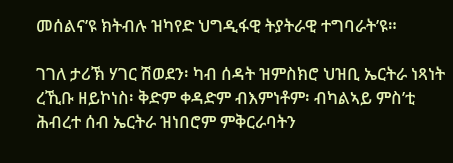መሰልና’ዩ ክትብሉ ዝካየድ ህግዲፋዊ ትያትራዊ ተግባራት’ዩ።

ገገለ ታሪኽ ሃገር ሽወደን፡ ካብ ሰዳት ዝምስክሮ ህዝቢ ኤርትራ ነጻነት ረኺቡ ዘይኮነስ፡ ቅድም ቀዳድም ብእምነቶም፡ ብካልኣይ ምስ’ቲ ሕብረተ ሰብ ኤርትራ ዝነበሮም ምቅርራባትን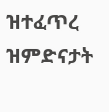ዝተፈጥረ ዝምድናታት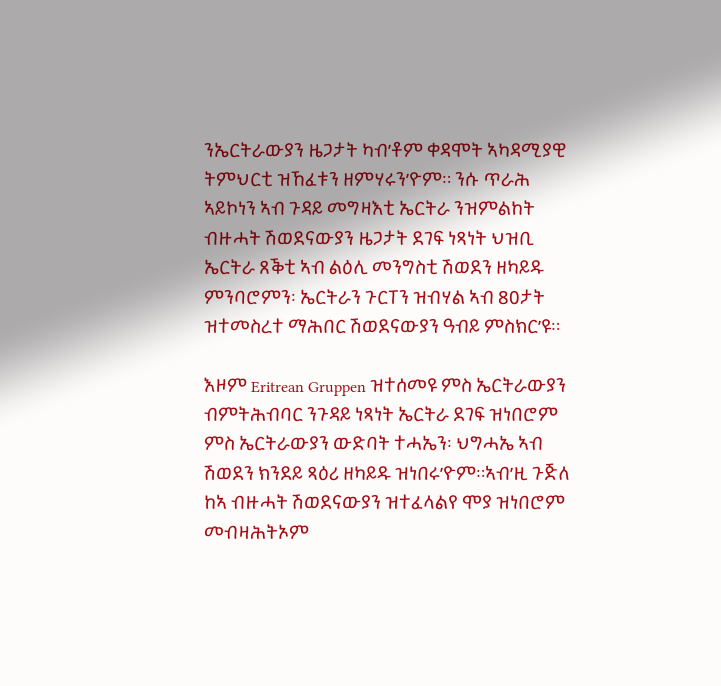ንኤርትራውያን ዜጋታት ካብ’ቶም ቀዳሞት ኣካዳሚያዊ ትምህርቲ ዝኸፈቱን ዘምሃሩን’ዮም። ንሱ ጥራሕ ኣይኮነን ኣብ ጉዳይ መግዛእቲ ኤርትራ ንዝምልከት ብዙሓት ሽወደናውያን ዜጋታት ደገፍ ነጻነት ህዝቢ ኤርትራ ጸቕቲ ኣብ ልዕሊ መንግስቲ ሽወደን ዘካይዱ ምንባሮምን፡ ኤርትራን ጉርፐን ዝብሃል ኣብ 80ታት ዝተመስረተ ማሕበር ሽወደናውያን ዓብይ ምስክር’ዩ።

እዞም Eritrean Gruppen ዝተሰመዩ ምስ ኤርትራውያን ብምትሕብባር ንጉዳይ ነጻነት ኤርትራ ደገፍ ዝነበሮም ምስ ኤርትራውያን ውድባት ተሓኤን፡ ህግሓኤ ኣብ ሽወደን ክንደይ ጻዕሪ ዘካይዱ ዝነበሩ’ዮም።ኣብ’ዚ ጉጅለ ከኣ ብዙሓት ሽወደናውያን ዝተፈላልየ ሞያ ዝነበሮም መብዛሕትኦም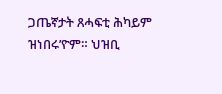ጋጤኛታት ጸሓፍቲ ሕካይም ዝነበሩ’ዮም። ህዝቢ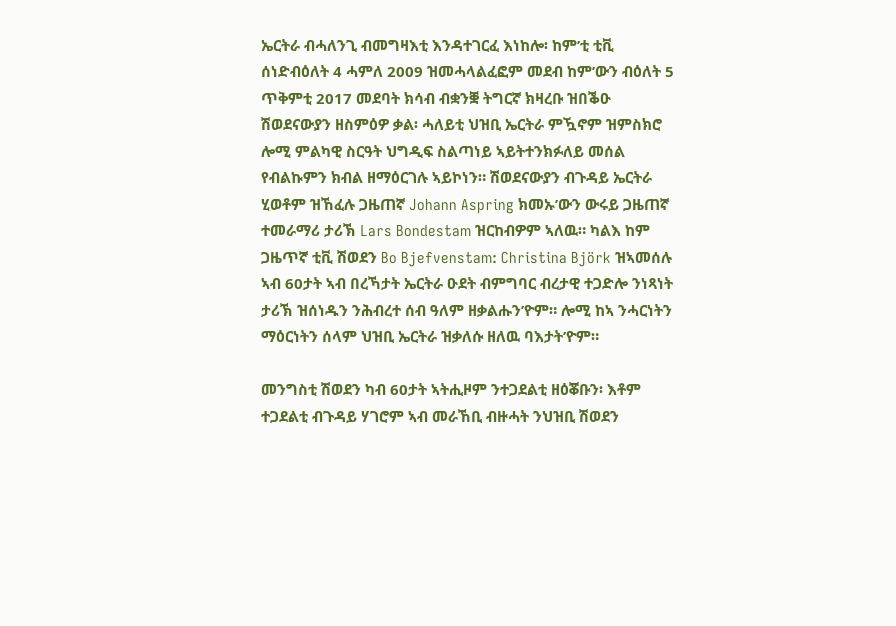ኤርትራ ብሓለንጊ ብመግዛእቲ እንዳተገርፈ እነከሎ፡ ከም’ቲ ቲቪ ሰነድብዕለት 4 ሓምለ 2009 ዝመሓላልፈፎም መደብ ከም’ውን ብዕለት 5 ጥቅምቲ 2017 መደባት ክሳብ ብቋንቛ ትግርኛ ክዛረቡ ዝበቕዑ ሽወደናውያን ዘስምዕዎ ቃል፡ ሓለይቲ ህዝቢ ኤርትራ ምዃኖም ዝምስክሮ ሎሚ ምልካዊ ስርዓት ህግዲፍ ስልጣነይ ኣይትተንክፉለይ መሰል የብልኩምን ክብል ዘማዕርገሉ ኣይኮነን። ሽወደናውያን ብጉዳይ ኤርትራ ሂወቶም ዝኸፈሉ ጋዜጠኛ Johann Aspring ክመኡ’ውን ውሩይ ጋዜጠኛ ተመራማሪ ታሪኽ Lars Bondestam ዝርከብዎም ኣለዉ። ካልእ ከም ጋዜጥኛ ቲቪ ሽወደን Bo Bjefvenstam: Christina Björk ዝኣመሰሉ ኣብ 60ታት ኣብ በረኻታት ኤርትራ ዑደት ብምግባር ብረታዊ ተጋድሎ ንነጻነት ታሪኽ ዝሰነዱን ንሕብረተ ሰብ ዓለም ዘቃልሑን’ዮም። ሎሚ ከኣ ንሓርነትን ማዕርነትን ሰላም ህዝቢ ኤርትራ ዝቃለሱ ዘለዉ ባእታት’ዮም።

መንግስቲ ሽወደን ካብ 60ታት ኣትሒዞም ንተጋደልቲ ዘዕቖቡን፡ እቶም ተጋደልቲ ብጉዳይ ሃገሮም ኣብ መራኸቢ ብዙሓት ንህዝቢ ሽወደን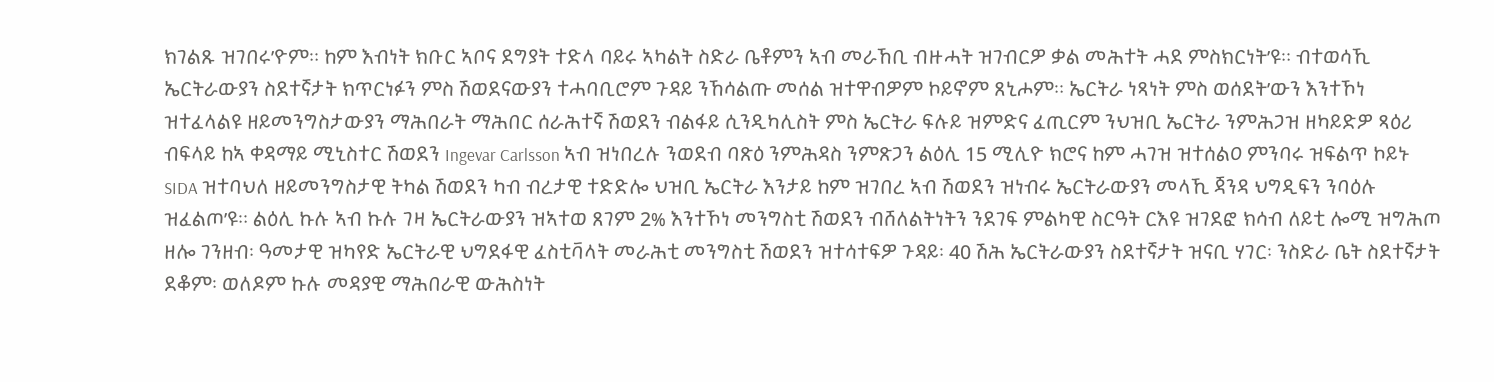ክገልጹ ዝገበሩ’ዮም። ከም እብነት ክቡር ኣቦና ደግያት ተድላ ባይሩ ኣካልት ስድራ ቤቶምን ኣብ መራኸቢ ብዙሓት ዝገብርዎ ቃል መሕተት ሓደ ምስክርነት’ዩ። ብተወሳኺ ኤርትራውያን ስደተኛታት ክጥርነፉን ምስ ሽወደናውያን ተሓባቢሮም ጉዳይ ንኸሳልጡ መሰል ዝተዋብዎም ኮይኖም ጸኒሖም። ኤርትራ ነጻነት ምስ ወሰደት’ውን እንተኾነ ዝተፈላልዩ ዘይመንግስታውያን ማሕበራት ማሕበር ሰራሕተኛ ሽወደን ብልፋይ ሲንዲካሊስት ምስ ኤርትራ ፍሉይ ዝምድና ፈጢርም ንህዝቢ ኤርትራ ንምሕጋዝ ዘካይድዎ ጻዕሪ ብፍላይ ከኣ ቀዳማይ ሚኒስተር ሽወደን Ingevar Carlsson ኣብ ዝነበረሉ ንወደብ ባጽዕ ንምሕዳስ ንምጽጋን ልዕሊ 15 ሚሊዮ ክሮና ከም ሓገዝ ዝተሰልዐ ምንባሩ ዝፍልጥ ኮይኑ SIDA ዝተባህለ ዘይመንግስታዊ ትካል ሽወደን ካብ ብረታዊ ተድድሎ ህዝቢ ኤርትራ እንታይ ከም ዝገበረ ኣብ ሽወደን ዝነብሩ ኤርትራውያን መላኺ ጃንዳ ህግዲፍን ንባዕሉ ዝፈልጦ’ዩ። ልዕሊ ኩሉ ኣብ ኩሉ ገዛ ኤርትራውያን ዝኣተወ ጸገም 2% እንተኾነ መንግስቲ ሽወደን ብሸለልትነትን ንደገፍ ምልካዊ ስርዓት ርእዩ ዝገደፎ ክሳብ ለይቲ ሎሚ ዝግሕጦ ዘሎ ገንዘብ፡ ዓመታዊ ዝካየድ ኤርትራዊ ህግደፋዊ ፈስቲቫላት መራሕቲ መንግስቲ ሽወደን ዝተሳተፍዎ ጉዳይ፡ 40 ሽሕ ኤርትራውያን ስደተኛታት ዝናቢ ሃገር፡ ንስድራ ቤት ስደተኛታት ደቆም፡ ወለዶም ኩሉ መዳያዊ ማሕበራዊ ውሕስነት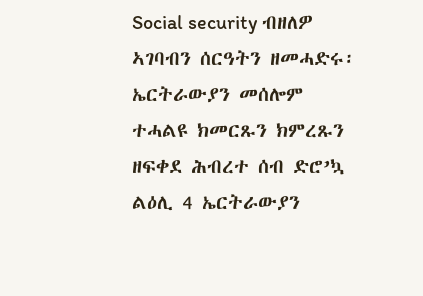Social security ብዘለዎ ኣገባብን ሰርዓትን ዘመሓድሩ፡ ኤርትራውያን መሰሎም ተሓልዩ ክመርጹን ክምረጹን ዘፍቀደ ሕብረተ ሰብ ድሮ’ኳ ልዕሊ 4 ኤርትራውያን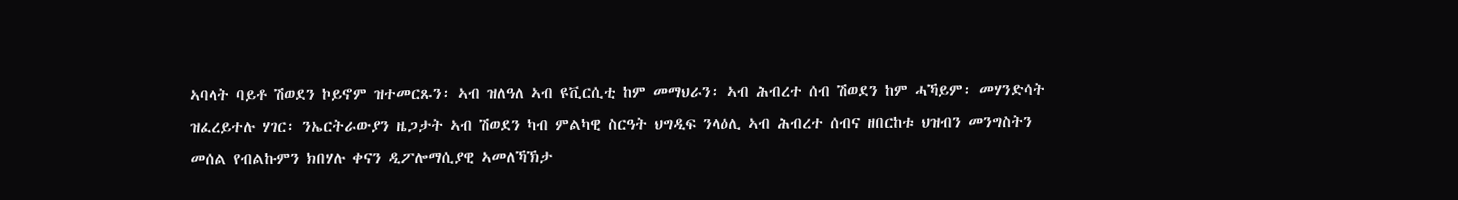ኣባላት ባይቶ ሽወደን ኮይኖም ዝተመርጹን፡ ኣብ ዝለዓለ ኣብ ዩቪርሲቲ ከም መማህራን፡ ኣብ ሕብረተ ሰብ ሽወደን ከም ሓኻይም፡ መሃንድሳት ዝፈረይተሉ ሃገር፡ ንኤርትራውያን ዜጋታት ኣብ ሽወደን ካብ ምልካዊ ስርዓት ህግዲፍ ንላዕሊ ኣብ ሕብረተ ሰብና ዘበርከቱ ህዝብን መንግስትን መሰል የብልኩምን ክበሃሉ ቀናን ዲፖሎማሲያዊ ኣመለኻኽታ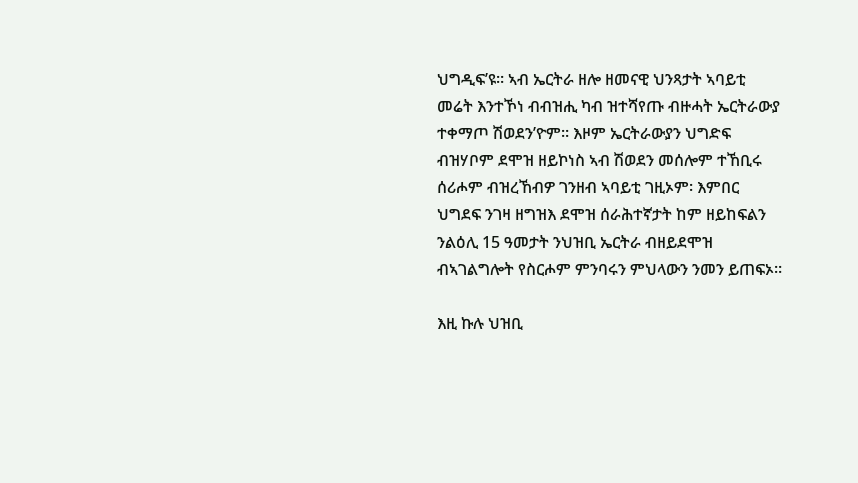ህግዲፍ’ዩ። ኣብ ኤርትራ ዘሎ ዘመናዊ ህንጻታት ኣባይቲ መሬት እንተኾነ ብብዝሒ ካብ ዝተሻየጡ ብዙሓት ኤርትራውያ ተቀማጦ ሽወደን’ዮም። እዞም ኤርትራውያን ህግድፍ ብዝሃቦም ደሞዝ ዘይኮነስ ኣብ ሽወደን መሰሎም ተኸቢሩ ሰሪሖም ብዝረኸብዎ ገንዘብ ኣባይቲ ገዚኦም፡ እምበር ህግደፍ ንገዛ ዘግዝእ ደሞዝ ሰራሕተኛታት ከም ዘይከፍልን ንልዕሊ 15 ዓመታት ንህዝቢ ኤርትራ ብዘይደሞዝ ብኣገልግሎት የስርሖም ምንባሩን ምህላውን ንመን ይጠፍኦ።

እዚ ኩሉ ህዝቢ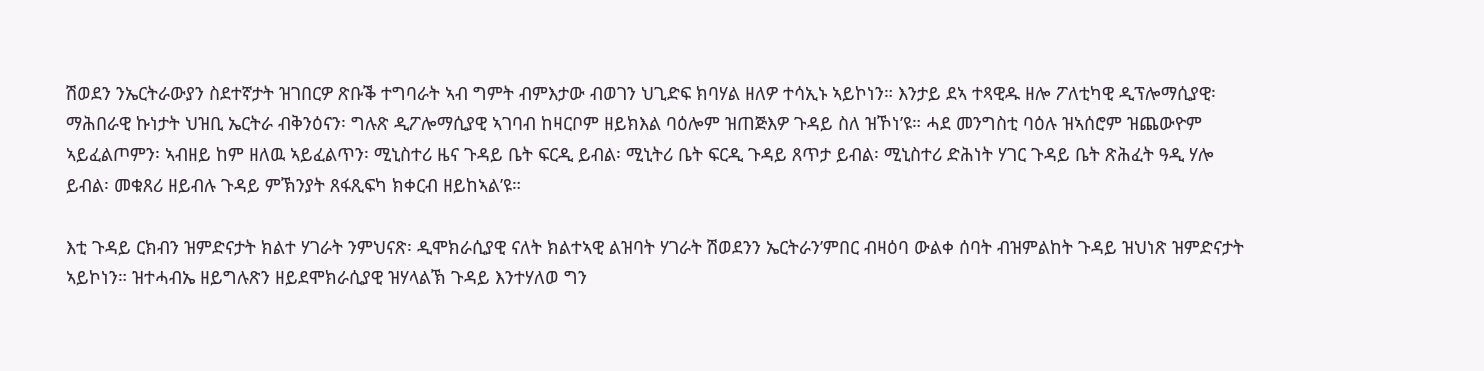ሽወደን ንኤርትራውያን ስደተኛታት ዝገበርዎ ጽቡቕ ተግባራት ኣብ ግምት ብምእታው ብወገን ህጊድፍ ክባሃል ዘለዎ ተሳኢኑ ኣይኮነን። እንታይ ደኣ ተጻዊዱ ዘሎ ፖለቲካዊ ዲፕሎማሲያዊ፡ ማሕበራዊ ኩነታት ህዝቢ ኤርትራ ብቅንዕናን፡ ግሉጽ ዲፖሎማሲያዊ ኣገባብ ከዛርቦም ዘይክእል ባዕሎም ዝጠጅእዎ ጉዳይ ስለ ዝኾነ’ዩ። ሓደ መንግስቲ ባዕሉ ዝኣሰሮም ዝጨውዮም ኣይፈልጦምን፡ ኣብዘይ ከም ዘለዉ ኣይፈልጥን፡ ሚኒስተሪ ዜና ጉዳይ ቤት ፍርዲ ይብል፡ ሚኒትሪ ቤት ፍርዲ ጉዳይ ጸጥታ ይብል፡ ሚኒስተሪ ድሕነት ሃገር ጉዳይ ቤት ጽሕፈት ዓዲ ሃሎ ይብል፡ መቁጸሪ ዘይብሉ ጉዳይ ምኽንያት ጸፋጺፍካ ክቀርብ ዘይከኣል’ዩ።

እቲ ጉዳይ ርክብን ዝምድናታት ክልተ ሃገራት ንምህናጽ፡ ዲሞክራሲያዊ ናለት ክልተኣዊ ልዝባት ሃገራት ሽወደንን ኤርትራን’ምበር ብዛዕባ ውልቀ ሰባት ብዝምልከት ጉዳይ ዝህነጽ ዝምድናታት ኣይኮነን። ዝተሓብኤ ዘይግሉጽን ዘይደሞክራሲያዊ ዝሃላልኽ ጉዳይ እንተሃለወ ግን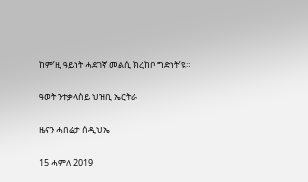ከም’ዚ ዓይነት ሓደገኛ መልሲ ክረከቦ ግድነት’ዩ።

ዓወት ንተቃላስይ ህዝቢ ኤርትራ

ዜናን ሓበሬታ ሰዲህኤ

15 ሓምለ 2019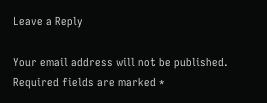Leave a Reply

Your email address will not be published. Required fields are marked *